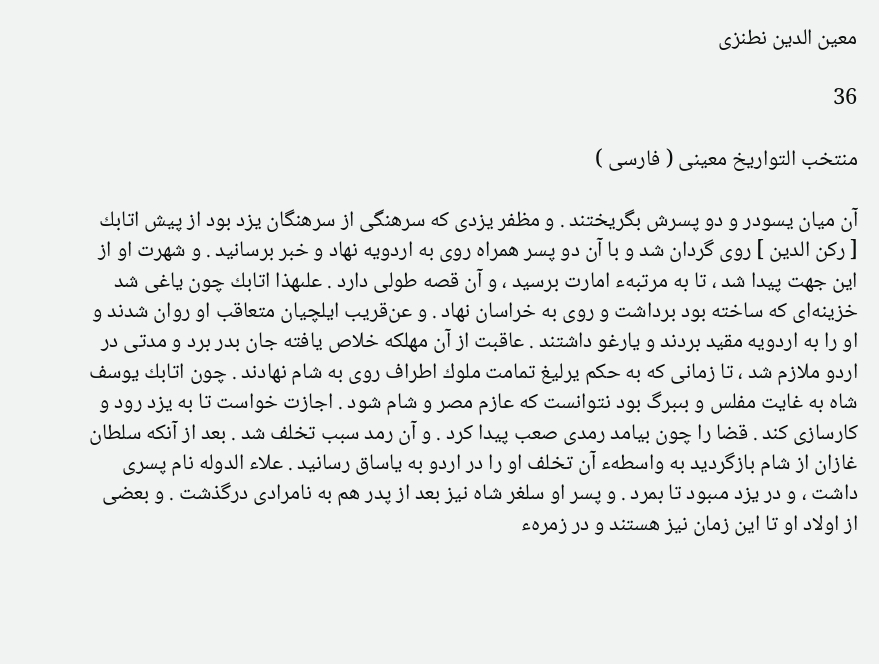معين الدين نطنزى

36

منتخب التواريخ معينى ( فارسى )

آن ميان يسودر و دو پسرش بگريختند . و مظفر يزدى كه سرهنگى از سرهنگان يزد بود از پيش اتابك [ ركن الدين ] روى گردان شد و با آن دو پسر همراه روى به اردويه نهاد و خبر برسانيد . و شهرت او از اين جهت پيدا شد ، تا به مرتبهء امارت برسيد ، و آن قصه طولى دارد . علىهذا اتابك چون ياغى شد خزينه‌اى كه ساخته بود برداشت و روى به خراسان نهاد . و عن‌قريب ايلچيان متعاقب او روان شدند و او را به اردويه مقيد بردند و يارغو داشتند . عاقبت از آن مهلكه خلاص يافته جان بدر برد و مدتى در اردو ملازم شد ، تا زمانى كه به حكم يرليغ تمامت ملوك اطراف روى به شام نهادند . چون اتابك يوسف شاه به غايت مفلس و بىبرگ بود نتوانست كه عازم مصر و شام شود . اجازت خواست تا به يزد رود و كارسازى كند . قضا را چون بيامد رمدى صعب پيدا كرد . و آن رمد سبب تخلف شد . بعد از آنكه سلطان غازان از شام بازگرديد به واسطهء آن تخلف او را در اردو به ياساق رسانيد . علاء الدوله نام پسرى داشت ، و در يزد مىبود تا بمرد . و پسر او سلغر شاه نيز بعد از پدر هم به نامرادى درگذشت . و بعضى از اولاد او تا اين زمان نيز هستند و در زمرهء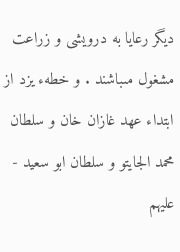ديگر رعايا به درويشى و زراعت مشغول مىباشند . و خطهء يزد از ابتداء عهد غازان خان و سلطان محمد الجايتو و سلطان ابو سعيد - عليهم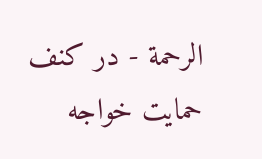الرحمة - در كنف حمايت خواجه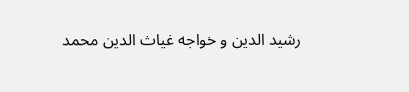رشيد الدين و خواجه غياث الدين محمد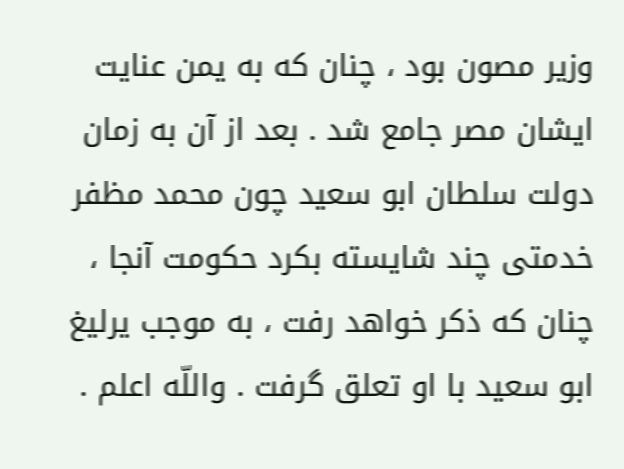وزير مصون بود ، چنان كه به يمن عنايت ايشان مصر جامع شد . بعد از آن به زمان دولت سلطان ابو سعيد چون محمد مظفر خدمتى چند شايسته بكرد حكومت آنجا ، چنان كه ذكر خواهد رفت ، به موجب يرليغ ابو سعيد با او تعلق گرفت . واللّه اعلم .